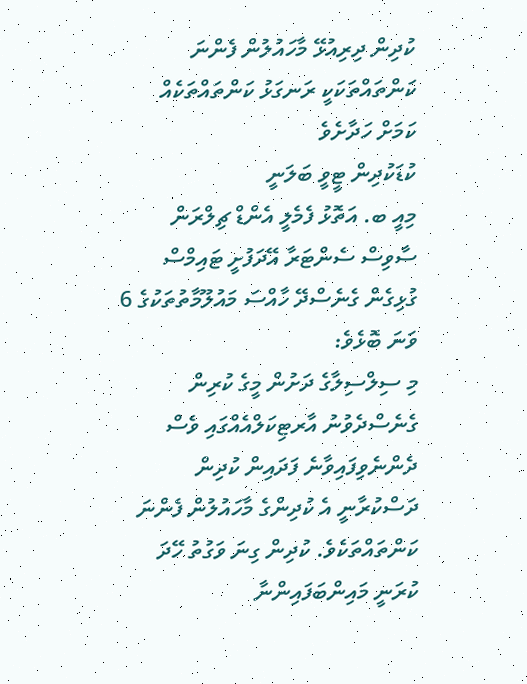ކުދިން ދިރިއުޅޭ މާހައުލުން ފެންނަ ކަންތައްތަކަކީ ރަނގަޅު ކަންތައްތަކެއް ކަމަށް ހަދާށެވެ
ކުޑަކުދިން ޓީވީ ބަލަނީ
މިއީ ބ. އަތޮޅު ފެމެލީ އެންޑް ޗިލްރަން ސާވިސް ސެންޓަރާ އޭދަފުށީ ޓައިމްސް ގުޅިގެން ގެނެސްދޭ ހާއްސަ މައުލޫމާތުތަކުގެ 6 ވަނަ ބޮޅެވެ:
މި ސިލްސިލާގެ ދަށުން މީގެ ކުރިން ގެނެސްދެވުނު އާރޓިކަލްއެއްގައި ވެސް ދެންނެވިފައިވާނެ ފަދައިން ކުދިން ދަސްކުރާނީ އެ ކުދިންގެ މާހައުލުން ފެންނަ ކަންތައްތަކެވެ. ކުދިން ގިނަ ވަގުތު ހޭދަ ކުރަނީ މައިންބަފައިންނާ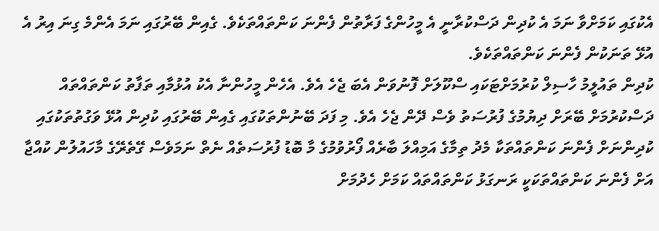އެކުގައި ކަމަށްވާ ނަމަ އެ ކުދިން ދަސްކުރާނީ އެ މީހުންގެ ފަރާތުން ފެންނަ ކަންތައްތަކެވެ. ގެއިން ބޭރުގައި ނަމަ އެންމެ ގިނަ އިރު އެ އުޅޭ ތަނަކުން ފެންނަ ކަންތައްތަކެވެ.
ކުދިން ތައުލީމު ހާސިލް ކުރުމަށްޓަކައި ސްކޫލަށް ފޮނުވަން އެބަ ޖެހެ އެވެ. އެހެން މީހުންނާ އެކު އުޅުމާއި ތަފާތު ކަންތައްތައް ދަސްކުރުމަށް ބޭރަށް ދިޔުމުގެ ފުރުސަތު ވެސް ދޭން ޖެހެ އެވެ. މި ފަދަ ބޭނުންތަކުގައި ގެއިން ބޭރުގައި ކުދިން އުޅޭ ވަގުތުތަކުގައި ކުދިންނަށް ފެންނަ ކަންތައްތަކާ މެދު ތިމާގެ އަމިއްލަ ބާރެއް ފޯރުވުމުގެ މާ ބޮޑު ފުރުސަތެއް ނެތް ނަމަވެސް ގޭތެރޭގެ މާހައުލުން ކުއްޖާ އަށް ފެންނަ ކަންތައްތަކަކީ ރަނގަޅު ކަންތައްތައް ކަމަށް ހެދުމަށް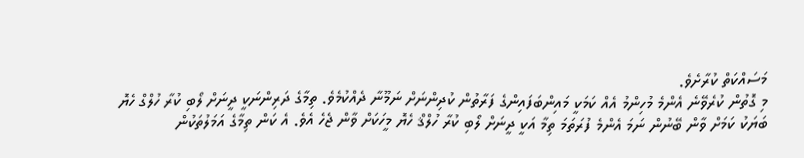މަސައްކަތް ކުރާށެވެ.
މި ގޮތުން ކުރެވޭނެ އެންމެ މުހިންމު އެއް ކަމަކީ މައިންބަފައިންގެ ފަރާތުން ކުދިންނަށް ނަމޫނާ ދެއްކުމެވެ. ތިމާގެ ދަރިންނަކީ ދީނަށް ލޯބި ކުރާ ހުލްގް ހެޔޮ ބަޔަކު ކަމަށް ވާން ބޭނުން ނަމަ އެންމެ ފުރަތަމަ ތިމާ އަކީ ދީނަށް ލޯބި ކުރާ ހުލްޤް ހެޔޮ މީހަކަށް ވާން ޖެހެ އެވެ. އެ ކަން ތިމާގެ އަމަލުތަކުން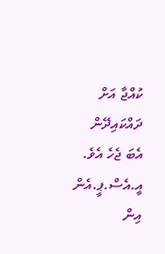ކުއްޖާ އަށް ދައްކައިދޭން އެބަ ޖެހެ އެވެ.
އީ.އެސް.ޕީ.އެން އިން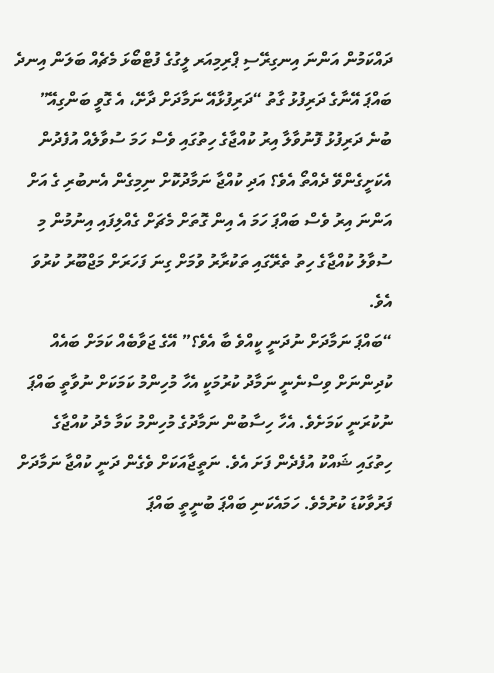ދައްކަމުން އަންނަ އިނގިރޭސި ޕްރިމިއަރ ލީގުގެ ފުޓްބޯޅަ މެޗެއް ބަލަން އިނދެ ބައްޕަ އޭނާގެ ދަރިފުޅު ގާތު “ދަރިފުޅާއޭ ނަމާދަށް ދާށޭ، އެ ގޮވީ ބަންގިއޭ” ބުނެ ދަރިފުޅު ފޮނުވާލާ އިރު ކުއްޖާގެ ހިތުގައި ވެސް ހަމަ ސުވާލެއް އުފެދުން އެކަށީގެންވޭ ދެއްތޯ އެވެ؟ އަދި ކުއްޖާ ނަމާދުކޮށް ނިމިގެން އެނބުރި ގެ އަށް އަންނަ އިރު ވެސް ބައްޕަ ހަމަ އެ އިން ގޮތަށް މެޗަށް ގެއްލިފައި އިނުމުން މި ސުވާލު ކުއްޖާގެ ހިތު ތެރޭގައި ތަކުރާރު ވުމަށް ގިނަ ފަހަރަށް މަޖްބޫރު ކުރުވަ އެވެ.
“ބައްޕަ ނަމާދަށް ނުދަނީ ކީއްވެ ބާ އެވެ؟” އޭގެ ޖަވާބެއް ކަމަށް ބައެއް ކުދިންނަށް ވިސްނެނީ ނަމާދު ކުރުމަކީ އެހާ މުހިންމު ކަމަކަށް ނުވާތީ ބައްޕަ ނުކުރަނީ ކަމަށެވެ. އެހާ ހިސާބުން ނަމާދުގެ މުހިންމު ކަމާ މެދު ކުއްޖާގެ ހިތުގައި ޝައްކު އުފެދެން ފަށަ އެވެ. ނަތީޖާއަކަށް ވެގެން ދަނީ ކުއްޖާ ނަމާދަށް ފަރުވާކުޑަ ކުރުމެވެ. ހަމައެކަނި ބައްޕަ ބުނީތީ ބައްޕަ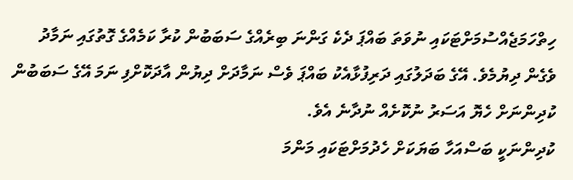ހިތްހަމަޖެއްސުމަށްޓަކައި ނުވަތަ ބައްޕަ ދެކެ ގަންނަ ބިރެއްގެ ސަބަބުން ކުރާ ކަމެއްގެ ގޮތުގައި ނަމާދު ވެގެން ދިޔުމެވެ. އޭގެ ބަދަލުގައި ދަރިފުޅާއެކު ބައްޕަ ވެސް ނަމާދަށް ދިޔުން އާދަކޮށްފި ނަމަ އޭގެ ސަބަބުން ކުދިންނަށް ހެޔޮ އަސަރު ނުކޮށެއް ނުދާނެ އެވެ.
ކުދިންނަކީ ބަސްއަހާ ބަޔަކަށް ހެދުމަށްޓަކައި މަންމަ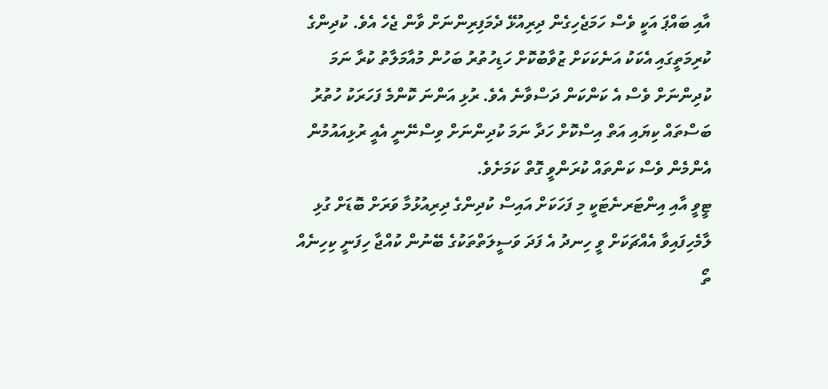އާއި ބައްޕަ އަކީ ވެސް ހަމަޖެހިގެން ދިރިއުޅޭ ދެމަފިރިންނަށް ވާން ޖެހެ އެވެ. ކުދިންގެ ކުރިމަތީގައި އެކަކު އަނެކަކަށް ޒުވާބުކޮށް ހަޑިހުތުރު ބަހުން މުއާމަލާތު ކުރާ ނަމަ ކުދިންނަށް ވެސް އެ ކަންކަން ދަސްވާނެ އެވެ. ރުޅި އަންނަ ކޮންމެ ފަހަރަކު ހުތުރު ބަސްތައް ކިޔައި އަތް އިސްކޮށް ހަދާ ނަމަ ކުދިންނަށް ވިސްނޭނީ އެއީ ރުޅިއައުމުން އެންމެން ވެސް ކަންތައް ކުރަންވީ ގޮތް ކަމަށެވެ.
ޓީވީ އާއި އިންޓަރނެޓަކީ މި ފަހަކަށް އައިސް ކުދިންގެ ދިރިއުޅުމާ ވަރަށް ބޮޑަށް ގުޅި ލާމެހިފައިވާ އެއްޗަކަށް ވީ ހިނދު އެ ފަދަ ވަސީލަތްތަކުގެ ބޭނުން ކުއްޖާ ހިފަނީ ކިހިނެއް ތޯ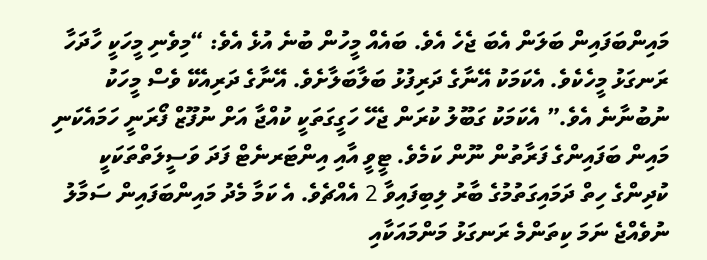މައިންބަފައިން ބަލަން އެބަ ޖެހެ އެވެ. ބައެއް މީހުން ބުނެ އުޅެ އެވެ: “މިވެނި މީހަކީ ހާދަހާ ރަނގަޅު މީހެކެވެ. އެކަމަކު އޭނާގެ ދަރިފުޅު ބަލާބަލާށެވެ. އޭނާގެ ދަރިއެކޭ ވެސް މީހަކު ނުބުނާނެ އެވެ.” އެކަމަކު ގަބޫލު ކުރަން ޖެހޭ ހަގީގަތަކީ ކުއްޖާ އަށް ނުފޫޒް ފޯރަނީ ހަމައެކަނި މައިން ބަފައިންގެ ފަރާތުން ނޫން ކަމެވެ. ޓީވީ އާއި އިންޓަރނެޓް ފަދަ ވަސީލަތްތަކަކީ ކުދިންގެ ހިތް ދަމައިގަތުމުގެ ބާރު ލިބިފައިވާ 2 އެއްޗެވެ. އެ ކަމާ މެދު މައިންބަފައިން ސަމާލު ނުވެއްޖެ ނަމަ ކިތަންމެ ރަނގަޅު މަންމައަކާއި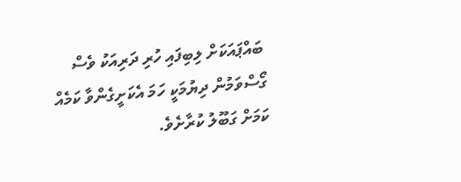ބައްޕައަކަށް ލިބިފައި ހުރި ދަރިއަކު ވެސް ގޯސްވަމުން ދިޔުމަކީ ހަމަ އެކަށީގެންވާ ކަމެއް ކަމަށް ގަބޫލު ކުރާށެވެ.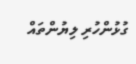ގުޅުންހުރި ލިޔުންތައް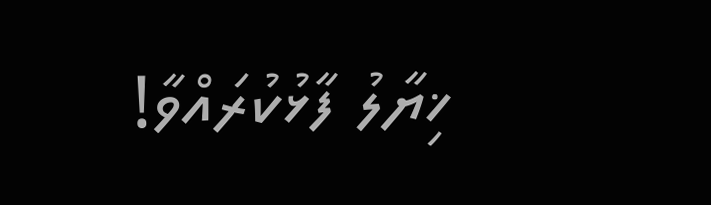ޚިޔާލު ފާޅުކުރައްވާ!